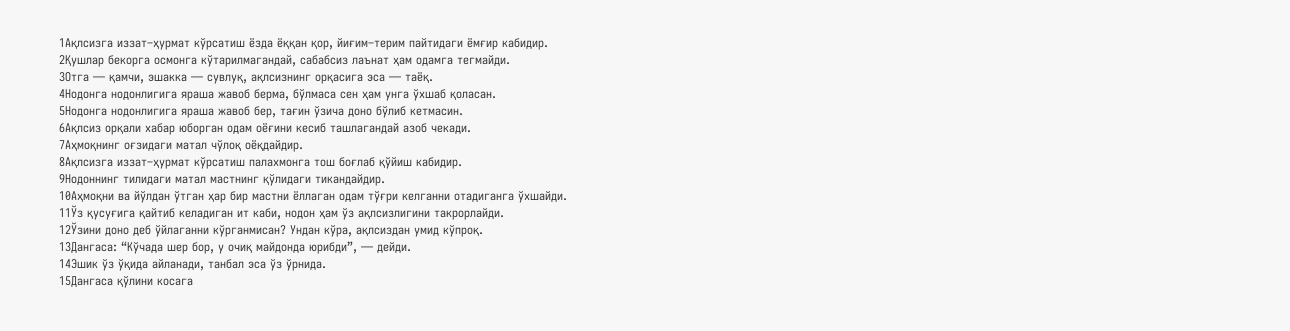1Ақлсизга иззат–ҳурмат кўрсатиш ёзда ёққан қор, йиғим–терим пайтидаги ёмғир кабидир.
2Қушлар бекорга осмонга кўтарилмагандай, сабабсиз лаънат ҳам одамга тегмайди.
3Отга — қамчи, эшакка — сувлуқ, ақлсизнинг орқасига эса — таёқ.
4Нодонга нодонлигига яраша жавоб берма, бўлмаса сен ҳам унга ўхшаб қоласан.
5Нодонга нодонлигига яраша жавоб бер, тағин ўзича доно бўлиб кетмасин.
6Ақлсиз орқали хабар юборган одам оёғини кесиб ташлагандай азоб чекади.
7Аҳмоқнинг оғзидаги матал чўлоқ оёқдайдир.
8Ақлсизга иззат–ҳурмат кўрсатиш палахмонга тош боғлаб қўйиш кабидир.
9Нодоннинг тилидаги матал мастнинг қўлидаги тикандайдир.
10Аҳмоқни ва йўлдан ўтган ҳар бир мастни ёллаган одам тўғри келганни отадиганга ўхшайди.
11Ўз қусуғига қайтиб келадиган ит каби, нодон ҳам ўз ақлсизлигини такрорлайди.
12Ўзини доно деб ўйлаганни кўрганмисан? Ундан кўра, ақлсиздан умид кўпроқ.
13Дангаса: “Кўчада шер бор, у очиқ майдонда юрибди”, — дейди.
14Эшик ўз ўқида айланади, танбал эса ўз ўрнида.
15Дангаса қўлини косага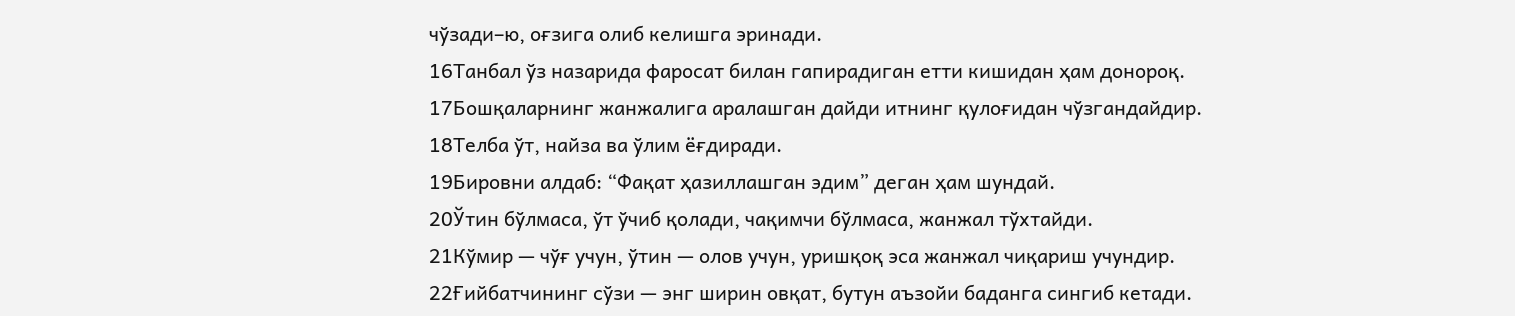чўзади–ю, оғзига олиб келишга эринади.
16Танбал ўз назарида фаросат билан гапирадиган етти кишидан ҳам донороқ.
17Бошқаларнинг жанжалига аралашган дайди итнинг қулоғидан чўзгандайдир.
18Телба ўт, найза ва ўлим ёғдиради.
19Бировни алдаб: “Фақат ҳазиллашган эдим” деган ҳам шундай.
20Ўтин бўлмаса, ўт ўчиб қолади, чақимчи бўлмаса, жанжал тўхтайди.
21Кўмир — чўғ учун, ўтин — олов учун, уришқоқ эса жанжал чиқариш учундир.
22Ғийбатчининг сўзи — энг ширин овқат, бутун аъзойи баданга сингиб кетади.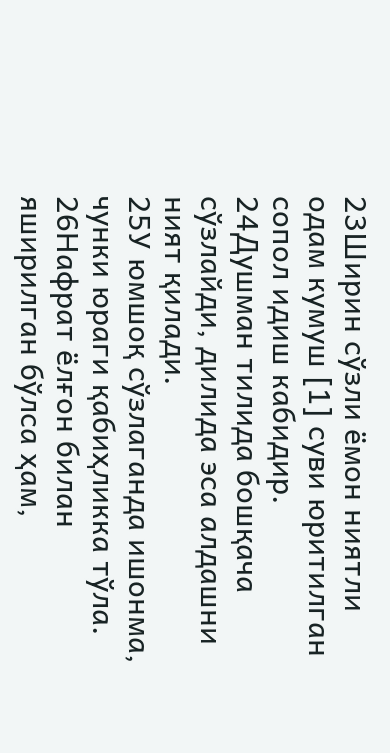23Ширин сўзли ёмон ниятли одам кумуш [1] суви юритилган сопол идиш кабидир.
24Душман тилида бошқача сўзлайди, дилида эса алдашни ният қилади.
25У юмшоқ сўзлаганда ишонма, чунки юраги қабиҳликка тўла.
26Нафрат ёлғон билан яширилган бўлса ҳам,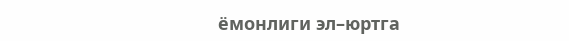ёмонлиги эл–юртга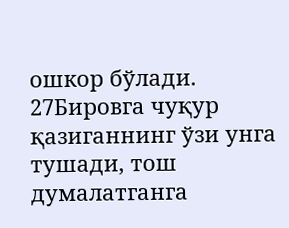ошкор бўлади.
27Бировга чуқур қазиганнинг ўзи унга тушади, тош думалатганга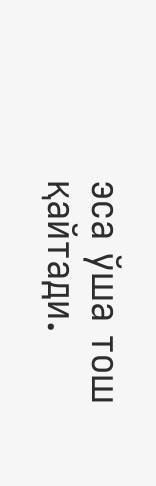эса ўша тош қайтади.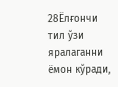28Ёлғончи тил ўзи яралаганни ёмон кўради,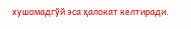хушомадгўй эса ҳалокат келтиради.